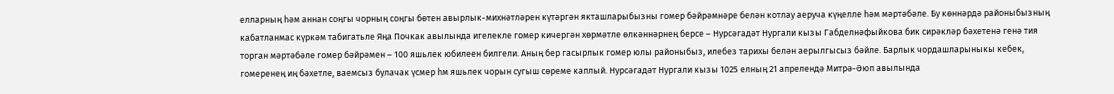елларның һәм аннан соңгы чорның соңгы бөтен авырлык-михнәтләрен күтәргән якташларыбызны гомер бәйрәмнәре белән котлау аеруча күңелле һәм мәртәбәле. Бу көннәрдә районыбызның кабатланмас күркәм табигатьле Яңа Почкак авылында игелекле гомер кичергән хөрмәтле өлкәннәрнең берсе – Нурсәгадәт Нургали кызы Габделнәфыйкова бик сирәкләр бәхетенә генә тия торган мәртәбәле гомер бәйрәмен – 100 яшьлек юбилеен билгели. Аның бер гасырлык гомер юлы районыбыз, илебез тарихы белән аерылгысыз бәйле. Барлык чордашларыныкы кебек, гомеренең иң бәхетле, ваемсыз булачак үсмер һм яшьлек чорын сугыш сөреме каплый. Нурсәгадәт Нургали кызы 1025 елның 21 апрелендә Митрә-Әюп авылында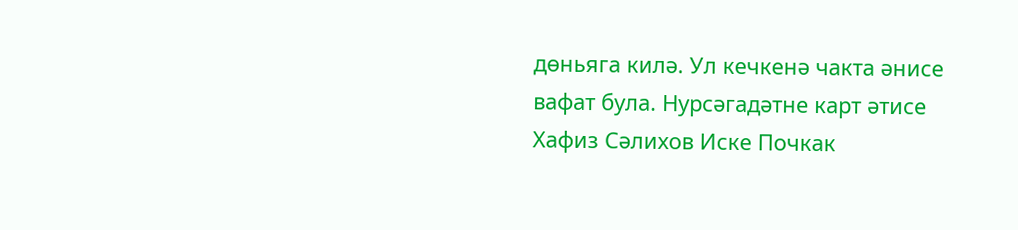дөньяга килә. Ул кечкенә чакта әнисе вафат була. Нурсәгадәтне карт әтисе Хафиз Сәлихов Иске Почкак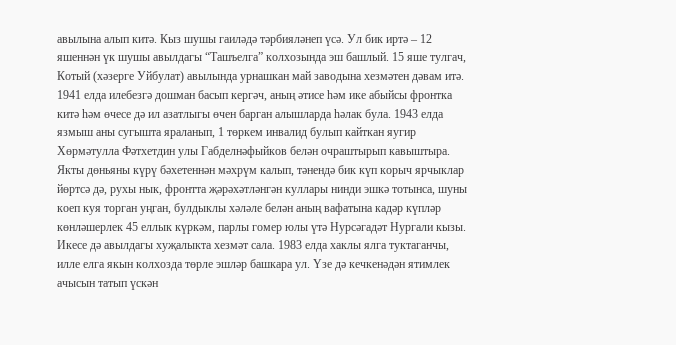авылына алып китә. Кыз шушы гаиләдә тәрбияләнеп үсә. Ул бик иртә – 12 яшеннән үк шушы авылдагы “Ташъелга” колхозында эш башлый. 15 яше тулгач, Котый (хәзерге Уйбулат) авылында урнашкан май заводына хезмәтен дәвам итә. 1941 елда илебезгә дошман басып кергәч, аның әтисе һәм ике абыйсы фронтка китә һәм өчесе дә ил азатлыгы өчен барган алышларда һәлак була. 1943 елда язмыш аны сугышта яраланып, 1 төркем инвалид булып кайткан яугир Хөрмәтулла Фәтхетдин улы Габделнәфыйков белән очраштырып кавыштыра. Якты дөньяны күрү бәхетеннән мәхрүм калып, тәнендә бик күп корыч ярчыклар йөртсә дә, рухы нык, фронтта җәрәхәтләнгән куллары нинди эшкә тотынса, шуны коеп куя торган уңган, булдыклы хәләле белән аның вафатына кадәр күпләр көнләшерлек 45 еллык күркәм, парлы гомер юлы үтә Нурсәгадәт Нургали кызы. Икесе дә авылдагы хуҗалыкта хезмәт сала. 1983 елда хаклы ялга туктаганчы, илле елга якын колхозда төрле эшләр башкара ул. Үзе дә кечкенәдән ятимлек ачысын татып үскән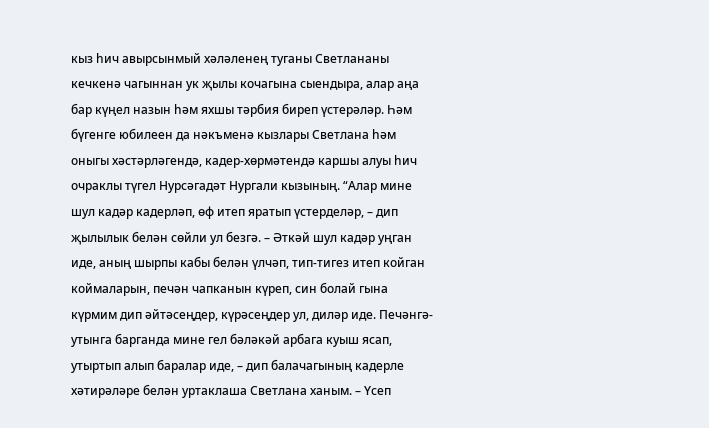кыз һич авырсынмый хәләленең туганы Светлананы кечкенә чагыннан ук җылы кочагына сыендыра, алар аңа бар күңел назын һәм яхшы тәрбия биреп үстерәләр. Һәм бүгенге юбилеен да нәкъменә кызлары Светлана һәм оныгы хәстәрләгендә, кадер-хөрмәтендә каршы алуы һич очраклы түгел Нурсәгадәт Нургали кызының. “Алар мине шул кадәр кадерләп, өф итеп яратып үстерделәр, – дип җылылык белән сөйли ул безгә. – Әткәй шул кадәр уңган иде, аның шырпы кабы белән үлчәп, тип-тигез итеп койган коймаларын, печән чапканын күреп, син болай гына күрмим дип әйтәсеңдер, күрәсеңдер ул, диләр иде. Печәнгә-утынга барганда мине гел бәләкәй арбага куыш ясап, утыртып алып баралар иде, – дип балачагының кадерле хәтирәләре белән уртаклаша Светлана ханым. – Үсеп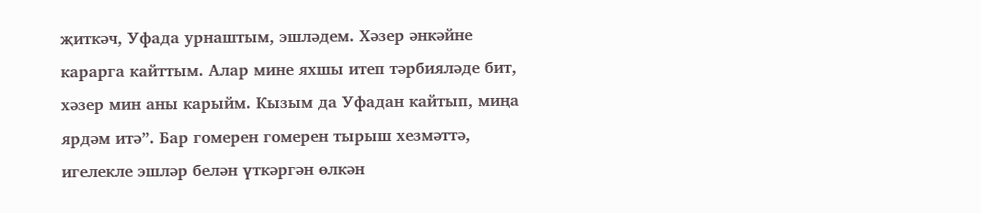җиткәч, Уфада урнаштым, эшләдем. Хәзер әнкәйне карарга кайттым. Алар мине яхшы итеп тәрбияләде бит, хәзер мин аны карыйм. Кызым да Уфадан кайтып, миңа ярдәм итә”. Бар гомерен гомерен тырыш хезмәттә, игелекле эшләр белән үткәргән өлкән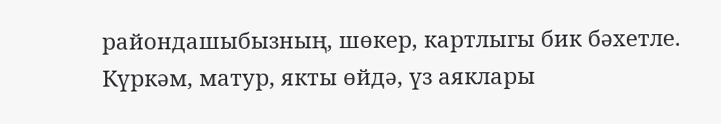райондашыбызның, шөкер, картлыгы бик бәхетле. Күркәм, матур, якты өйдә, үз аяклары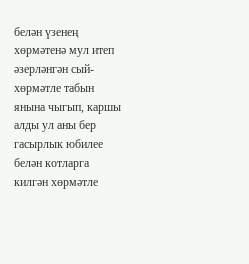белән үзенең хөрмәтенә мул итеп әзерләнгән сый-хөрмәтле табын янына чыгып, каршы алды ул аны бер гасырлык юбилее белән котларга килгән хөрмәтле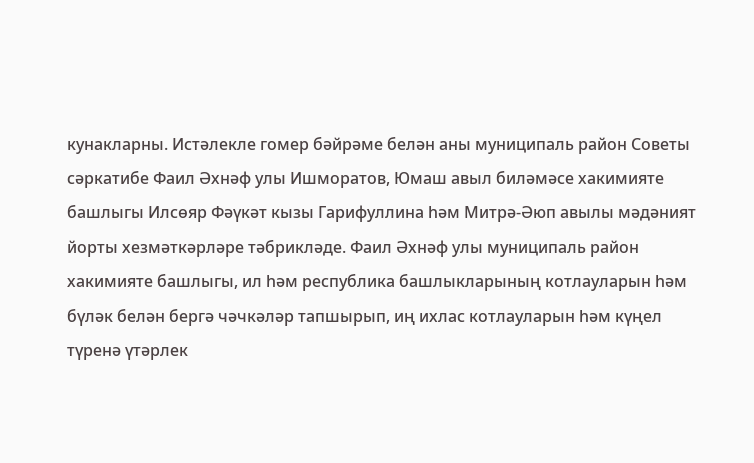кунакларны. Истәлекле гомер бәйрәме белән аны муниципаль район Советы сәркатибе Фаил Әхнәф улы Ишморатов, Юмаш авыл биләмәсе хакимияте башлыгы Илсөяр Фәүкәт кызы Гарифуллина һәм Митрә-Әюп авылы мәдәният йорты хезмәткәрләре тәбрикләде. Фаил Әхнәф улы муниципаль район хакимияте башлыгы, ил һәм республика башлыкларының котлауларын һәм бүләк белән бергә чәчкәләр тапшырып, иң ихлас котлауларын һәм күңел түренә үтәрлек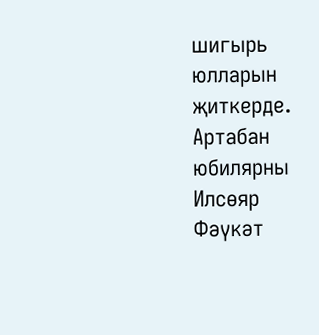шигырь юлларын җиткерде. Артабан юбилярны Илсөяр Фәүкәт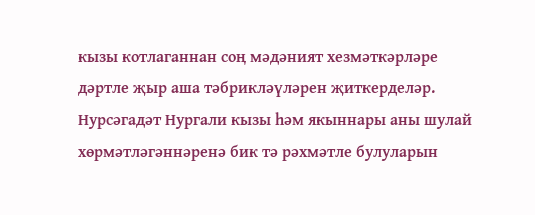кызы котлаганнан соң мәдәният хезмәткәрләре дәртле җыр аша тәбрикләүләрен җиткерделәр. Нурсәгадәт Нургали кызы һәм якыннары аны шулай хөрмәтләгәннәренә бик тә рәхмәтле булуларын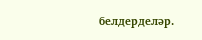белдерделәр.